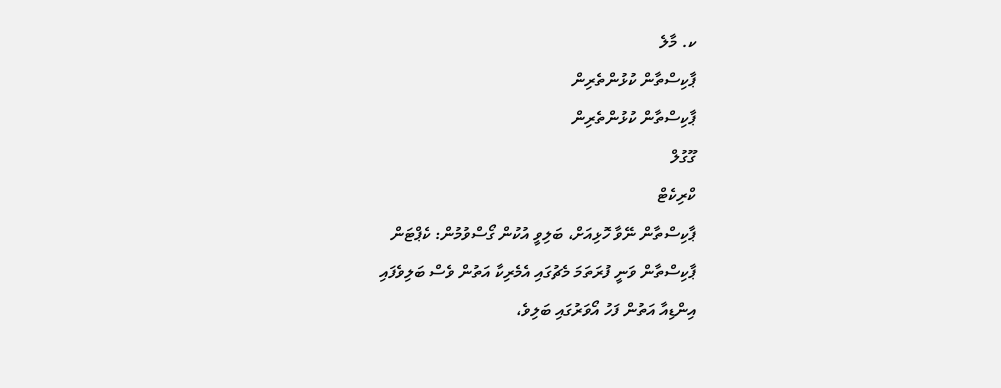ކ. މާލެ
ޕާކިސްތާން ކުޅުންތެރިން
ޕާކިސްތާން ކުޅުންތެރިން
ގޫގުލް
ކްރިކެޓް
ޕާކިސްތާން ނޭވާ ހޮޅިއަށް، ބަލިވީ އުކުން ގޯސްވުމުން: ކެޕްޓަން
ޕާކިސްތާން ވަނީ ފުރަތަމަ މެޗުގައި އެމެރިކާ އަތުން ވެސް ބަލިވެފައި
އިންޑިއާ އަތުން ފަހު އޯވަރުގައި ބަލިވެ،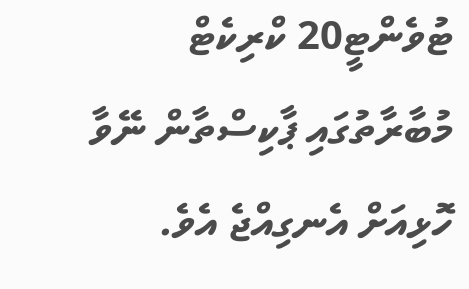ޓުވެންޓީ20 ކްރިކެޓް މުބާރާތުގައި ޕާކިސްތާން ނޭވާ ހޮޅިއަށް އެނގިއްޖެ އެވެ.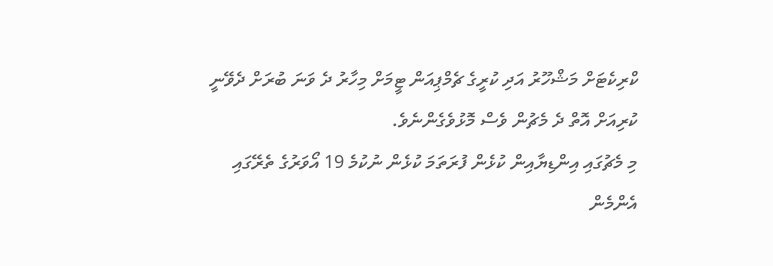ކްރިކެޓަށް މަޝްހޫރު އަދި ކުރީގެ ޗެމްޕިއަން ޓީމަށް މިހާރު ދެ ވަނަ ބުރަށް ދެވޭނީ ކުރިއަށް އޮތް ދެ މެޗުން ވެސް މޮޅުވެގެންނެވެ.
މި މެޗުގައި އިންޑިޔާއިން ކުޅެން ފުރަތަމަ ކުޅެން ނުކުމެ 19 އޯވަރުގެ ތެރޭގައި އެންމެން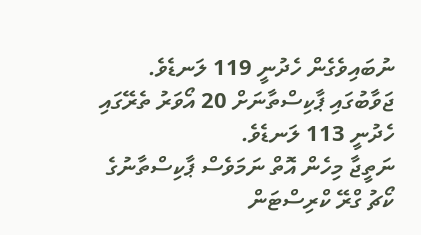ނުބައިވެގެން ހެދުނީ 119 ލަނޑެވެ. ޖަވާބުގައި ޕާކިސްތާނަށް 20 އޯވަރު ތެރޭގައި ހެދުނީ 113 ލަނޑެވެ.
ނަތީޖާ މިހެން އޮތް ނަމަވެސް ޕާކިސްތާނުގެ ކޯޗު ގްރޭ ކްރިސްޓަން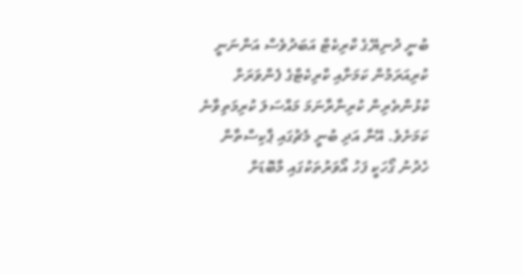ބުނީ ދުނިޔޭގެ ކްރިކެޓް އަބަދުވެސް އަންނަނީ ކުރިއަރަމުން ކަމަށާއި ކްރިކެޓްގެ ފެންވަރަށް ކުޅުންތެރިން ކުރިނާރާނަމަ މައްސަލަ ކުރިމަތިވާނެ ކަމަށެވެ. އޭނާ އަދި ބުނީ މެޗުގައި ޕާކިސްތާން ހެދުނު ގޯހަކީ ފަހު އޯވަރުތަކުގައި މާބޮޑަށް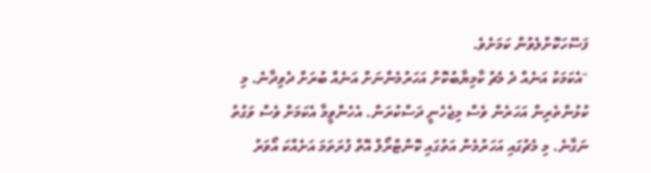ފަސޭހަކޮށްލެވުން ކަމަށެވެ.
"އެކަމަކު އަނެއް ދެ މެޗު ކާމިޔާބުކޮށް އަހަރުމެންނަށް އަނެއް ބުރަށް ދެވިދާނެ. މި ކުޅުންތެރިން އަހަރެން ވެސް މިޖެހެނީ ދަސްކުރަން. އެހެންވީމާ އެކަމަށް ވެސް ވަގުތު ނަގާނެ. މި މެޗުގައި އަހަރުމެން އަތުގައި ކޮންޓްރޯލް އޮތް ފުރަތަމަ އަށެއްކަ އޯވަރު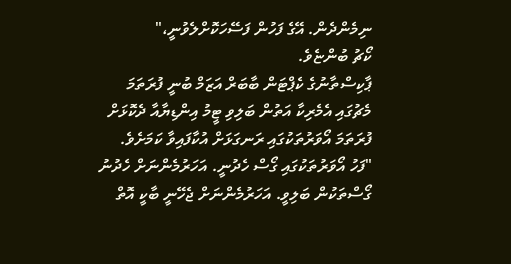ނިމެންދެން. އޭގެ ފަހުން ފަސޭހަކޮށްލެވުނީ،"
ކޯޗު ބުންޏެވެ.
ޕާކިސްތާނުގެ ކެޕްޓަން ބާބަރް އަޒަމް ބުނީ ފުރަތަމަ މެޗުގައި އެމެރިކާ އަތުން ބަލިވި ޓީމު އިންޑިޔާއާ ދެކޮޅަށް ފުރަތަމަ އޯވަރުތަކުގައި ރަނގަޅަށް އުކާފައިވާ ކަމަށެވެ.
"ފަހު އޯވަރުތަކުގައި ގޯސް ހެދުނީ. އަހަރުމެންނަށް ހެދުނު ގޯސްތަކުން ބަލިވީ. އަހަރުމެންނަށް ޖެހޭނީ ބާކީ އޮތް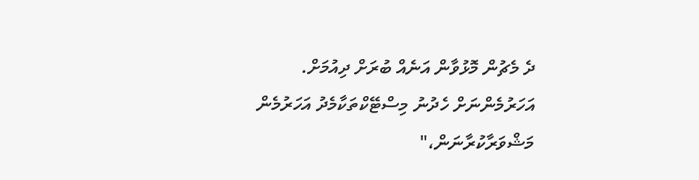ދެ މެޗުން މޮޅުވާން އަނެއް ބުރަށް ދިއުމަށް. އަހަރުމެންނަށް ހެދުނު މިސްޓޭކްތަކާމެދު އަހަރުމެން މަޝްވަރާކުރާނަން،"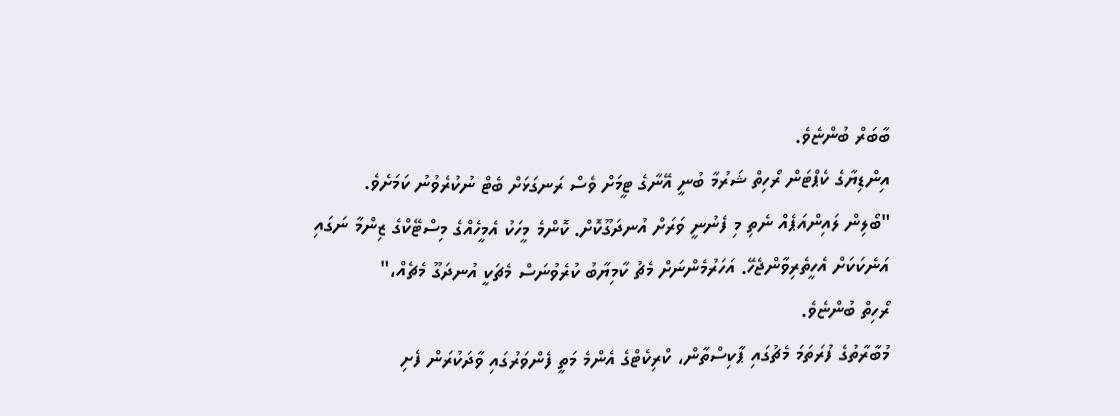ބާބަރް ބުންޏެވެ.
އިންޑިޔާގެ ކެޕްޓަން ރޯހިތް ޝަރުމާ ބުނީ އޭނާގެ ޓީމަށް ވެސް ރަނގަޅަށް ބެޓް ނުކުރެވުނު ކަމަށެވެ.
"ބޯލިން ލައިންއަޕެއް ނެތި މި ފެނުނީ ވަރަށް އުނދަގޫކޮށް. ކޮންމެ މީހަކު އެމީހެއްގެ މިސްޓޭކްގެ ޒިންމާ ނަގައި އަނެކަކަށް އެހީތެރިވާންޖެހޭ. އަހަރުމެންނަށް މެޗު ކާމިޔާބު ކުރެވުނަސް މެޗަކީ އުނދަގޫ މެޗެއް،"
ރޯހިތް ބުންޏެވެ.
މުބާރާތުގެ ފުރަތަމަ މެޗުގައި ޕާކިސްތާން، ކްރިކެޓްގެ އެންމެ މަތީ ފެންވަރުގައި ވާދަކުރަން ފެށި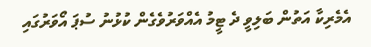އެމެރިކާ އަތުން ބަލިވީ ދެ ޓީމު އެއްވަރުވެގެން ކުޅުނު ސުޕަ އޯވަރުގައި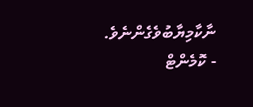ނާކާމިޔާބުވެގެންނެވެ.
- ކޮމެންޓް